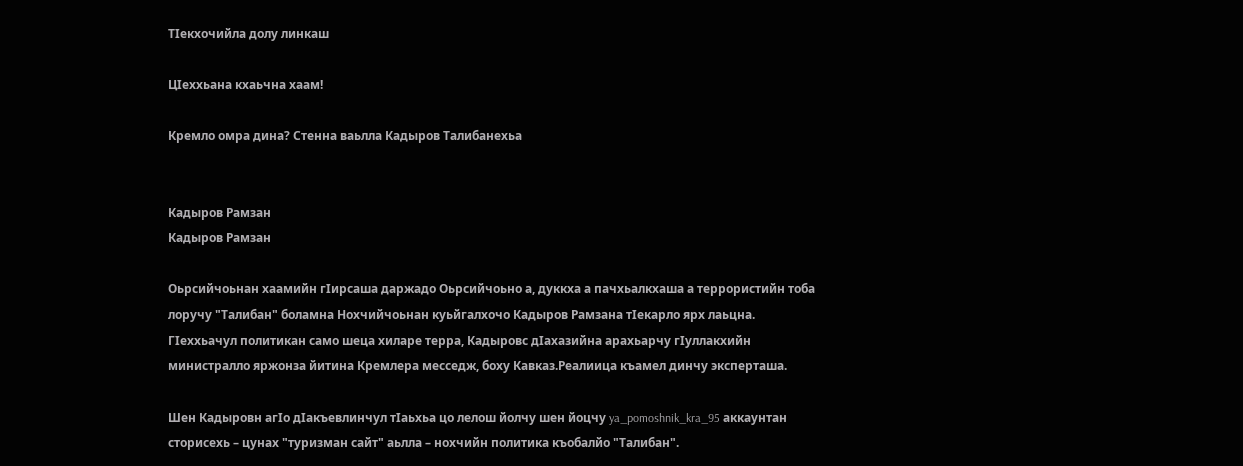ТIекхочийла долу линкаш

ЦIеххьана кхаьчна хаам!

Кремло омра дина? Стенна ваьлла Кадыров Талибанехьа


Кадыров Рамзан
Кадыров Рамзан

Оьрсийчоьнан хаамийн гIирсаша даржадо Оьрсийчоьно а, дуккха а пачхьалкхаша а террористийн тоба лоручу "Талибан" боламна Нохчийчоьнан куьйгалхочо Кадыров Рамзана тIекарло ярх лаьцна. ГIеххьачул политикан само шеца хиларе терра, Кадыровс дIахазийна арахьарчу гIуллакхийн министралло яржонза йитина Кремлера месседж, боху Кавказ.Реалиица къамел динчу эксперташа.

Шен Кадыровн агIо дIакъевлинчул тIаьхьа цо лелош йолчу шен йоцчу ya_pomoshnik_kra_95 аккаунтан сторисехь – цунах "туризман сайт" аьлла – нохчийн политика къобалйо "Талибан".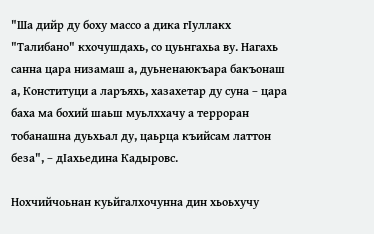"Ша дийр ду боху массо а дика гIуллакх "Талибано" кхочушдахь, со цуьнгахьа ву. Нагахь санна цара низамаш а, дуьненаюкъара бакъонаш а, Конституци а ларъяхь, хазахетар ду суна – цара баха ма бохий шаьш муьлххачу а терроран тобанашна дуьхьал ду, цаьрца къийсам латтон беза", – дIахьедина Кадыровс.

Нохчийчоьнан куьйгалхочунна дин хьоьхучу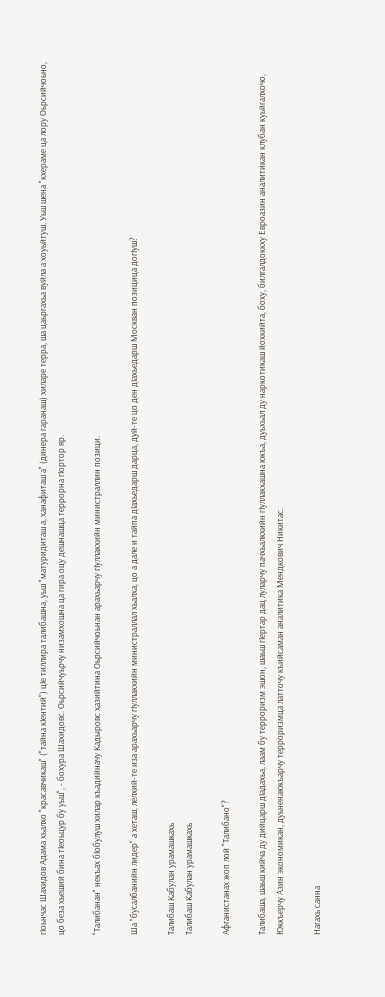гIоьнчас Шахидов Адама хьалхо "красавчикаш" ("тайна кIентий") цIе тиллира талибашна, уьш "матуридиташ а, ханафиташ а" (динера гаранаш) хиларе терра, ша цаьргахьа вуйла а хоуьйтуш. Уьш шена "кхераме ца лору Оьрсийчоьно, цо беза хьеший бина тIеоьцур бу уьш", - бохура Шахидовс. Оьрсийчуьрчу низамхошна ца гира оцу дешнашца террорна гIортор яр.

"Талибанан" некъах бIобулуш хилар къадийначу Кадыровс хазийтина Оьрсийчоьнан арахьарчу гIуллакхийн министраллин позици.

Ша "бусалбанийн лидер" а хеташ, лелхий-те иза арахьарчу гIуллакхийн министраллал хьалха, цо а дале и тайпа дIахьедарш дарца, дуй-те цо ден дIахьедарш Москван позицица догIуш?

Талибаш Кабулан урамашкахь
Талибаш Кабулан урамашкахь

Афганистанах жоп лой "Талибано"?

Талибаша, шаьш кийча ду дийцарш дIадахьа, лаам бу терроризм эшон, шаьш гIертар дац луларчу пачхьалкхийн гIуллакхашна юкъа, дуьхьал ду наркотикаш йохкийта, боху, билгалдоккху Евроазин аналитикан клубан куьйгалхочо, Юккъерчу Азин экономикан, дуьненаюкъарчу терроризмца латточу къийсаман аналитика Мендкович Никитас.

Нагахь санна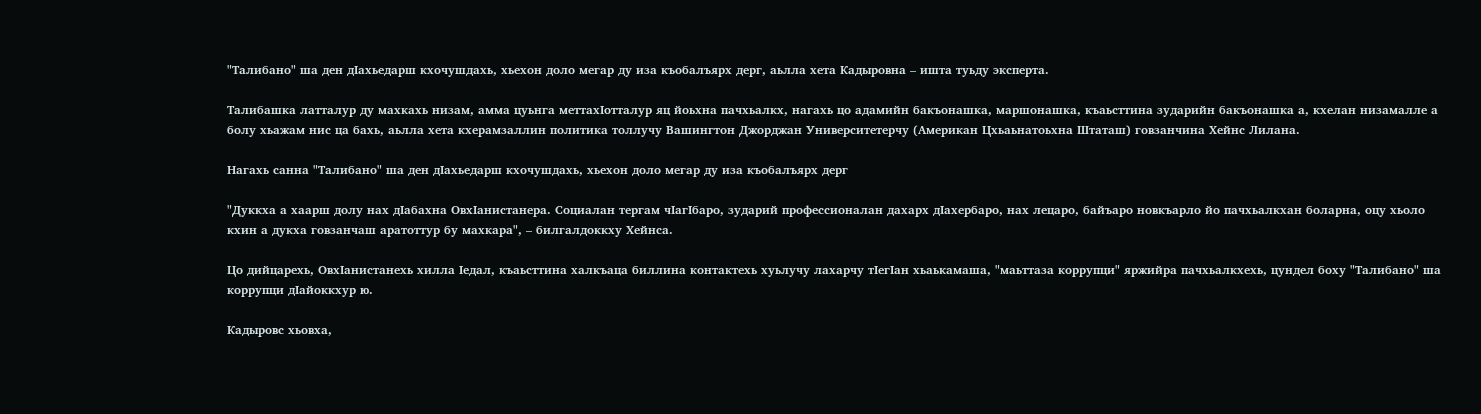"Талибано" ша ден дIахьедарш кхочушдахь, хьехон доло мегар ду иза къобалъярх дерг, аьлла хета Кадыровна – ишта туьду эксперта.

Талибашка латталур ду махкахь низам, амма цуьнга меттахIотталур яц йоьхна пачхьалкх, нагахь цо адамийн бакъонашка, маршонашка, къаьсттина зударийн бакъонашка а, кхелан низамалле а болу хьажам нис ца бахь, аьлла хета кхерамзаллин политика толлучу Вашингтон Джорджан Университетерчу (Американ Цхьаьнатоьхна Штаташ) говзанчина Хейнс Лилана.

Нагахь санна "Талибано" ша ден дIахьедарш кхочушдахь, хьехон доло мегар ду иза къобалъярх дерг

"Дуккха а хаарш долу нах дIабахна ОвхIанистанера. Социалан тергам чIагIбаро, зударий профессионалан дахарх дIахербаро, нах лецаро, байъаро новкъарло йо пачхьалкхан боларна, оцу хьоло кхин а дукха говзанчаш аратоттур бу махкара", – билгалдоккху Хейнса.

Цо дийцарехь, ОвхIанистанехь хилла Iедал, къаьсттина халкъаца биллина контактехь хуьлучу лахарчу тIегIан хьаькамаша, "маьттаза коррупци" яржийра пачхьалкхехь, цундел боху "Талибано" ша коррупци дIайоккхур ю.

Кадыровс хьовха,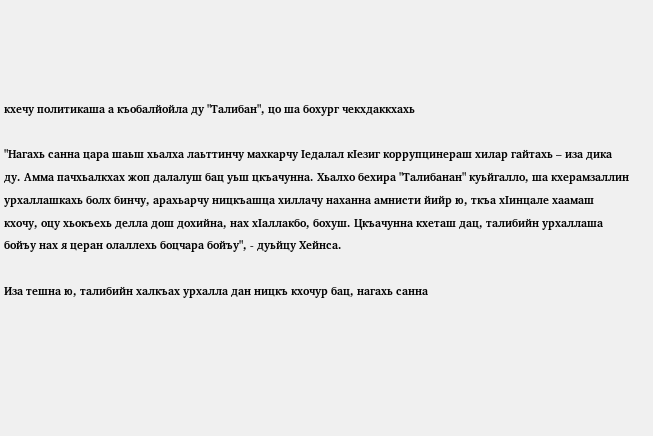кхечу политикаша а къобалйойла ду "Талибан", цо ша бохург чекхдаккхахь

"Нагахь санна цара шаьш хьалха лаьттинчу махкарчу Iедалал кIезиг коррупцинераш хилар гайтахь – иза дика ду. Амма пачхьалкхах жоп далалуш бац уьш цкъачунна. Хьалхо бехира "Талибанан" куьйгалло, ша кхерамзаллин урхаллашкахь болх бинчу, арахьарчу ницкъашца хиллачу наханна амнисти йийр ю, ткъа хIинцале хаамаш кхочу, оцу хьокъехь делла дош дохийна, нах хIаллакбо, бохуш. Цкъачунна кхеташ дац, талибийн урхаллаша бойъу нах я церан олаллехь боцчара бойъу", - дуьйцу Хейнса.

Иза тешна ю, талибийн халкъах урхалла дан ницкъ кхочур бац, нагахь санна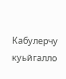Кабулерчу куьйгалло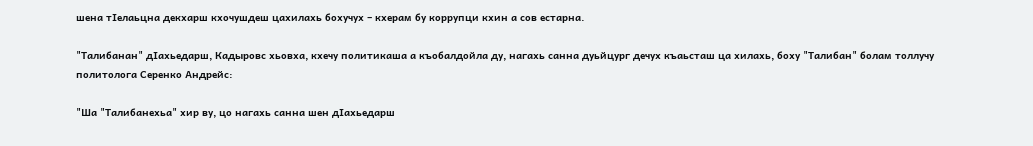шена тIелаьцна декхарш кхочушдеш цахилахь бохучух – кхерам бу коррупци кхин а сов естарна.

"Талибанан" дIахьедарш, Кадыровс хьовха, кхечу политикаша а къобалдойла ду, нагахь санна дуьйцург дечух къаьсташ ца хилахь, боху "Талибан" болам толлучу политолога Серенко Андрейс:

"Ша "Талибанехьа" хир ву, цо нагахь санна шен дIахьедарш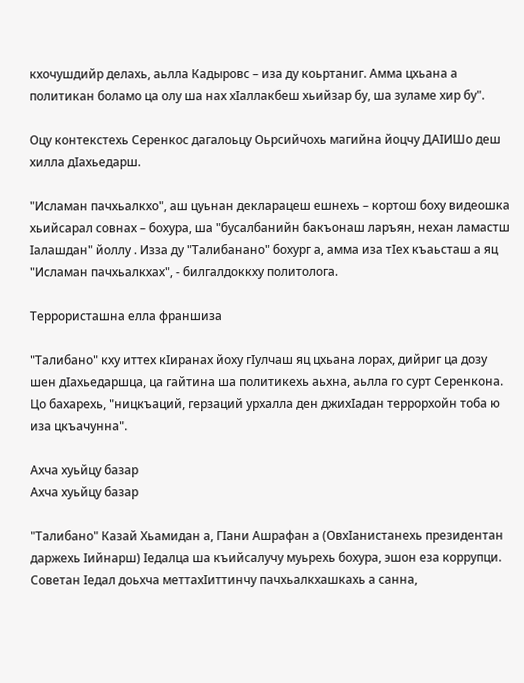кхочушдийр делахь, аьлла Кадыровс – иза ду коьртаниг. Амма цхьана а политикан боламо ца олу ша нах хIаллакбеш хьийзар бу, ша зуламе хир бу".

Оцу контекстехь Серенкос дагалоьцу Оьрсийчохь магийна йоцчу ДАIИШо деш хилла дIахьедарш.

"Исламан пачхьалкхо", аш цуьнан декларацеш ешнехь – кортош боху видеошка хьийсарал совнах – бохура, ша "бусалбанийн бакъонаш ларъян, нехан ламастш Iалашдан" йоллу . Изза ду "Талибанано" бохург а, амма иза тIех къаьсташ а яц "Исламан пачхьалкхах", - билгалдоккху политолога.

Террористашна елла франшиза

"Талибано" кху иттех кIиранах йоху гIулчаш яц цхьана лорах, дийриг ца дозу шен дIахьедаршца, ца гайтина ша политикехь аьхна, аьлла го сурт Серенкона. Цо бахарехь, "ницкъаций, герзаций урхалла ден джихIадан террорхойн тоба ю иза цкъачунна".

Ахча хуьйцу базар
Ахча хуьйцу базар

"Талибано" Казай Хьамидан а, ГIани Ашрафан а (ОвхIанистанехь президентан даржехь Iийнарш) Iедалца ша къийсалучу муьрехь бохура, эшон еза коррупци. Советан Iедал доьхча меттахIиттинчу пачхьалкхашкахь а санна,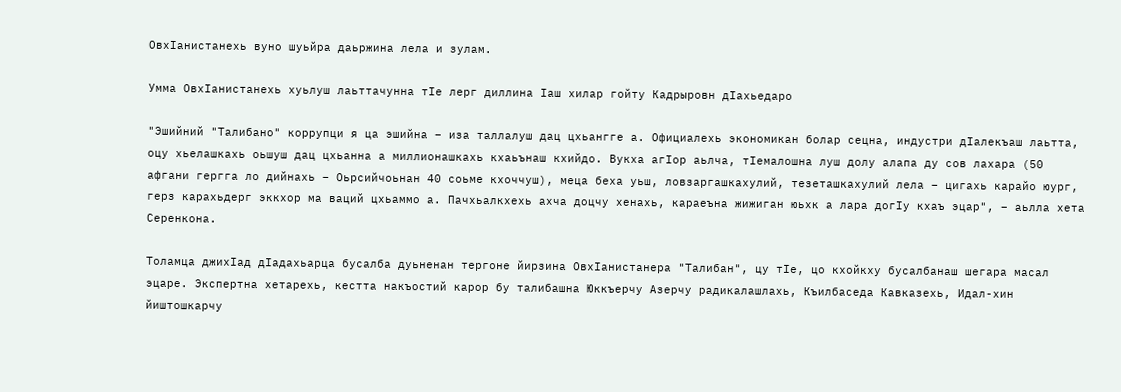ОвхIанистанехь вуно шуьйра даьржина лела и зулам.

Умма ОвхIанистанехь хуьлуш лаьттачунна тIе лерг диллина Iаш хилар гойту Кадрыровн дIахьедаро

"Эшийний "Талибано" коррупци я ца эшийна – иза таллалуш дац цхьангге а. Официалехь экономикан болар сецна, индустри дIалекъаш лаьтта, оцу хьелашкахь оьшуш дац цхьанна а миллионашкахь кхаьънаш кхийдо. Вукха агIор аьлча, тIемалошна луш долу алапа ду сов лахара (50 афгани гергга ло дийнахь – Оьрсийчоьнан 40 соьме кхоччуш), меца беха уьш, ловзаргашкахулий, тезеташкахулий лела – цигахь карайо юург, герз карахьдерг эккхор ма ваций цхьаммо а. Пачхьалкхехь ахча доцчу хенахь, караеъна жижиган юьхк а лара догIу кхаъ эцар", – аьлла хета Серенкона.

Толамца джихIад дIадахьарца бусалба дуьненан тергоне йирзина ОвхIанистанера "Талибан", цу тIе, цо кхойкху бусалбанаш шегара масал эцаре. Экспертна хетарехь, кестта накъостий карор бу талибашна Юккъерчу Азерчу радикалашлахь, Къилбаседа Кавказехь, Идал-хин йиштошкарчу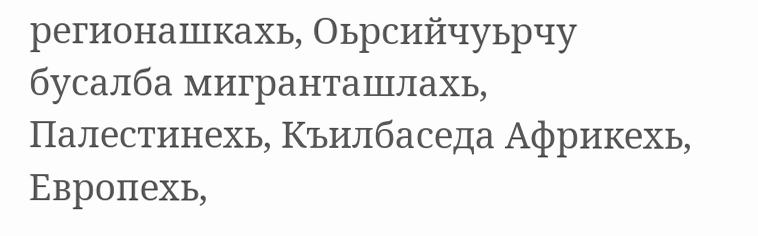регионашкахь, Оьрсийчуьрчу бусалба мигранташлахь, Палестинехь, Къилбаседа Африкехь, Европехь,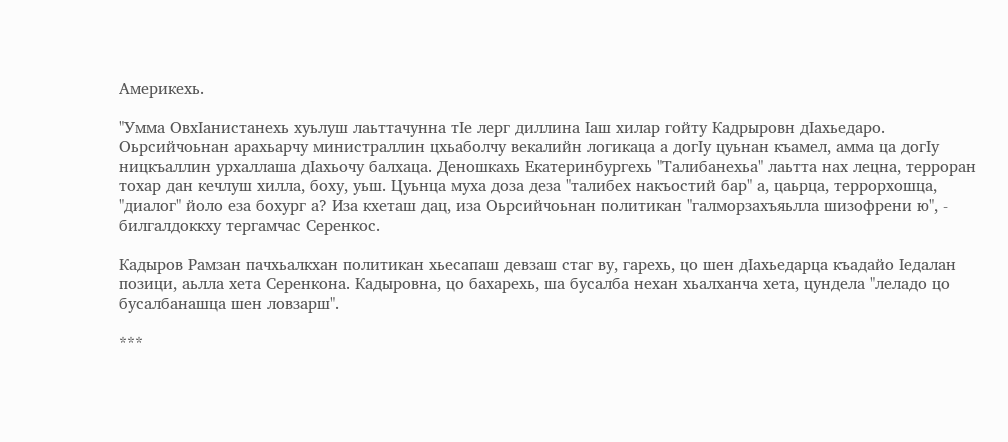Америкехь.

"Умма ОвхIанистанехь хуьлуш лаьттачунна тIе лерг диллина Iаш хилар гойту Кадрыровн дIахьедаро. Оьрсийчоьнан арахьарчу министраллин цхьаболчу векалийн логикаца а догIу цуьнан къамел, амма ца догIу ницкъаллин урхаллаша дIахьочу балхаца. Деношкахь Екатеринбургехь "Талибанехьа" лаьтта нах лецна, терроран тохар дан кечлуш хилла, боху, уьш. Цуьнца муха доза деза "талибех накъостий бар" а, цаьрца, террорхошца, "диалог" йоло еза бохург а? Иза кхеташ дац, иза Оьрсийчоьнан политикан "галморзахъяьлла шизофрени ю", - билгалдоккху тергамчас Серенкос.

Кадыров Рамзан пачхьалкхан политикан хьесапаш девзаш стаг ву, гарехь, цо шен дIахьедарца къадайо Iедалан позици, аьлла хета Серенкона. Кадыровна, цо бахарехь, ша бусалба нехан хьалханча хета, цундела "леладо цо бусалбанашца шен ловзарш".

***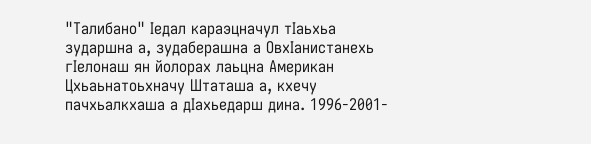"Талибано" Iедал караэцначул тIаьхьа зударшна а, зудаберашна а ОвхIанистанехь гIелонаш ян йолорах лаьцна Американ Цхьаьнатоьхначу Штаташа а, кхечу пачхьалкхаша а дIахьедарш дина. 1996-2001-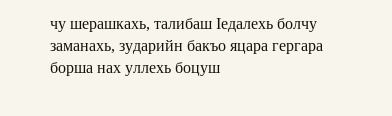чу шерашкахь, талибаш Iедалехь болчу заманахь, зударийн бакъо яцара гергара борша нах уллехь боцуш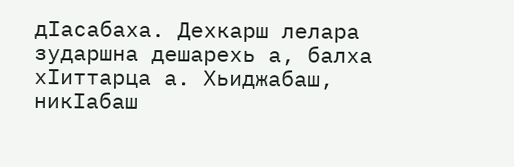дIасабаха. Дехкарш лелара зударшна дешарехь а, балха хIиттарца а. Хьиджабаш, никIабаш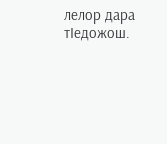лелор дара тIедожош.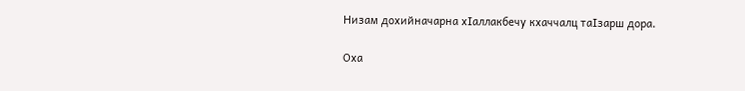Низам дохийначарна хIаллакбечу кхаччалц таIзарш дора.

Оха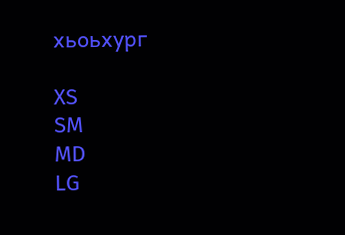хьоьхург

XS
SM
MD
LG